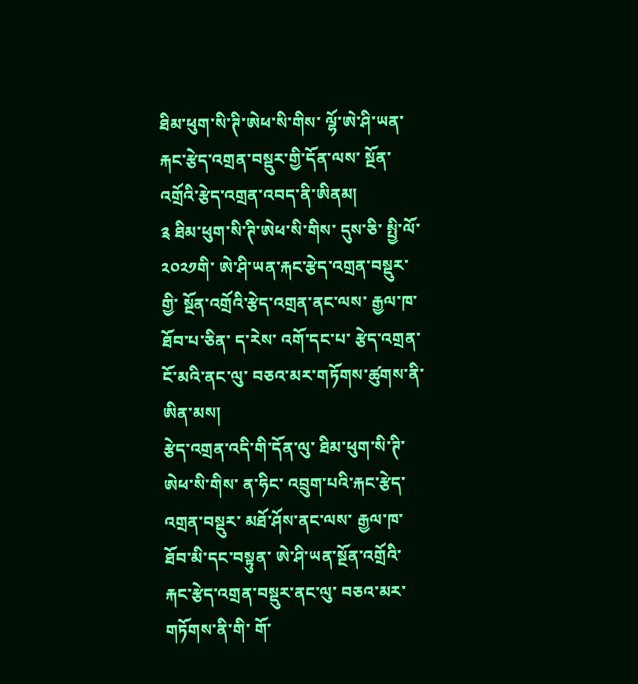ཐིམ་ཕུག་སི་ཊི་ཨེཕ་སི་གིས་ ལྷོ་ཨེ་ཤི་ཡན་རྐང་རྩེད་འགྲན་བསྡུར་གྱི་དོན་ལས་ སྔོན་འགྲོའི་རྩེད་འགྲན་འབད་ནི་ཨིནམ།
༉ ཐིམ་ཕུག་སི་ཊི་ཨེཕ་སི་གིས་ དུས་ཅི་ སྤྱི་ལོ་༢༠༢༡གི་ ཨེ་ཤི་ཡན་རྐང་རྩེད་འགྲན་བསྡུར་གྱི་ སྔོན་འགྲོའི་རྩེད་འགྲན་ནང་ལས་ རྒྱལ་ཁ་ཐོབ་པ་ཅིན་ ད་རེས་ འགོ་དང་པ་ རྩེད་འགྲན་ངོ་མའི་ནང་ལུ་ བཅའ་མར་གཏོགས་ཚུགས་ནི་ཨིན་མས།
རྩེད་འགྲན་འདི་གི་དོན་ལུ་ ཐིམ་ཕུག་སི་ཊི་ཨེཕ་སི་གིས་ ན་ཧིང་ འབྲུག་པའི་རྐང་རྩེད་འགྲན་བསྡུར་ མཐོ་ཤོས་ནང་ལས་ རྒྱལ་ཁ་ཐོབ་མི་དང་བསྟུན་ ཨེ་ཤི་ཡན་སྔོན་འགྲོའི་རྐང་རྩེད་འགྲན་བསྡུར་ནང་ལུ་ བཅའ་མར་གཏོགས་ནི་གི་ གོ་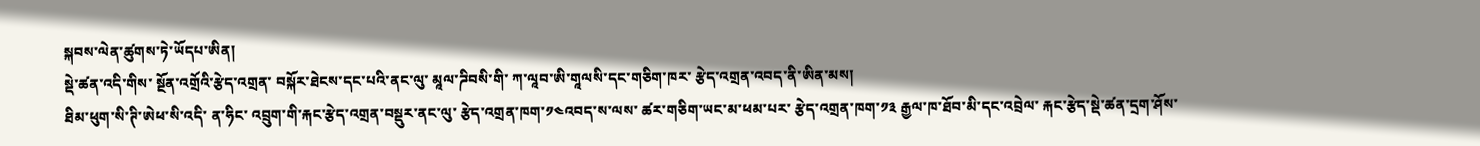སྐབས་ལེན་ཚུགས་ཏེ་ཡོདཔ་ཨིན།
སྡེ་ཚན་འདི་གིས་ སྔོན་འགྲོའི་རྩེད་འགྲན་ བསྐོར་ཐེངས་དང་པའི་ནང་ལུ་ མཱལ་ཌིབསི་གི་ ཀ་ལཱབ་ཨི་གཱལསི་དང་གཅིག་ཁར་ རྩེད་འགྲན་འབད་ནི་ཨིན་མས།
ཐིམ་ཕུག་སི་ཊི་ཨེཕ་སི་འདི་ ན་ཧིང་ འབྲུག་གི་རྐང་རྩེད་འགྲན་བསྡུར་ནང་ལུ་ རྩེད་འགྲན་ཁག་༡༤འབད་ས་ལས་ ཚར་གཅིག་ཡང་མ་ཕམ་པར་ རྩེད་འགྲན་ཁག་༡༣ རྒྱལ་ཁ་ཐོབ་མི་དང་འབྲེལ་ རྐང་རྩེད་སྡེ་ཚན་དྲག་ཤོས་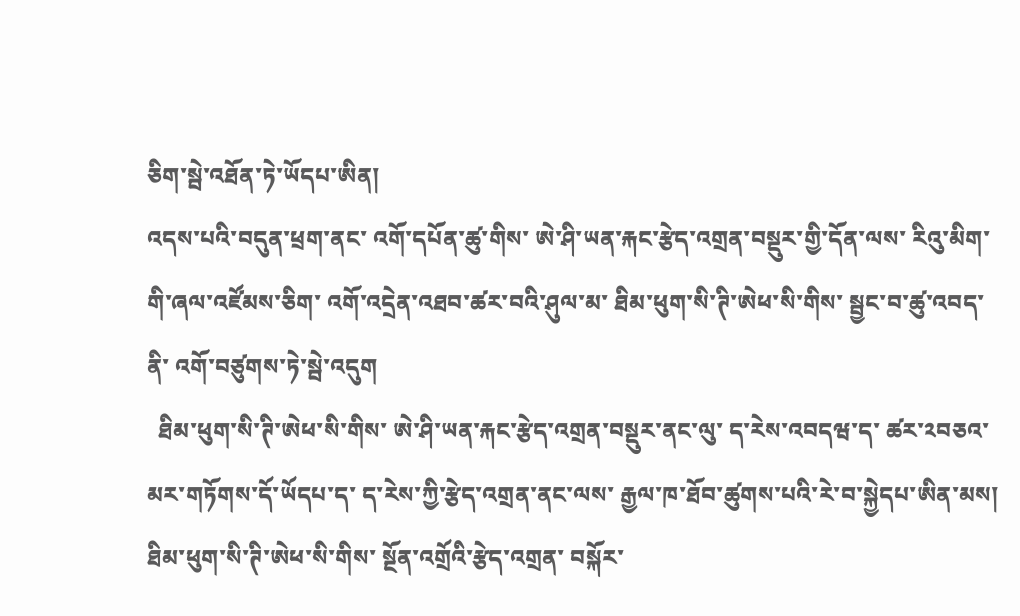ཅིག་སྦེ་འཐོན་ཏེ་ཡོདཔ་ཨིན།
འདས་པའི་བདུན་ཕྲག་ནང་ འགོ་དཔོན་ཚུ་གིས་ ཨེ་ཤི་ཡན་རྐང་རྩེད་འགྲན་བསྡུར་གྱི་དོན་ལས་ རིའུ་མིག་གི་ཞལ་འཛོམས་ཅིག་ འགོ་འདྲེན་འཐབ་ཚར་བའི་ཤུལ་མ་ ཐིམ་ཕུག་སི་ཊི་ཨེཕ་སི་གིས་ སྦྱང་བ་ཚུ་འབད་ནི་ འགོ་བཙུགས་ཏེ་སྦེ་འདུག
  ཐིམ་ཕུག་སི་ཊི་ཨེཕ་སི་གིས་ ཨེ་ཤི་ཡན་རྐང་རྩེད་འགྲན་བསྡུར་ནང་ལུ་ ད་རེས་འབདཝ་ད་ ཚར་༢བཅའ་མར་གཏོགས་དོ་ཡོདཔ་ད་ ད་རེས་ཀྱི་རྩེད་འགྲན་ནང་ལས་ རྒྱལ་ཁ་ཐོབ་ཚུགས་པའི་རེ་བ་སྐྱེདཔ་ཨིན་མས།
ཐིམ་ཕུག་སི་ཊི་ཨེཕ་སི་གིས་ སྔོན་འགྲོའི་རྩེད་འགྲན་ བསྐོར་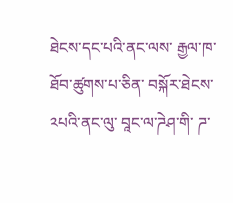ཐེངས་དང་པའི་ནང་ལས་ རྒྱལ་ཁ་ཐོབ་ཚུགས་པ་ཅིན་ བསྐོར་ཐེངས་༢པའི་ནང་ལུ་ བཱང་ལ་ཌེཤ་གི་ ཌ་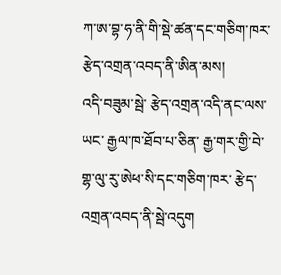ཀ་ཨ་བྷ་ཧ་ནི་གི་སྡེ་ཚན་དང་གཅིག་ཁར་ རྩེད་འགྲན་འབད་ནི་ཨིན་མས།
འདི་བཟུམ་སྦེ་ རྩེད་འགྲན་འདི་ནང་ལས་ཡང་ རྒྱལ་ཁ་ཐོབ་པ་ཅིན་ རྒྱ་གར་གྱི་བེ་གྷ་ལུ་རུ་ཨེཕ་སི་དང་གཅིག་ཁར་ རྩེད་འགྲན་འབད་ནི་སྦེ་འདུག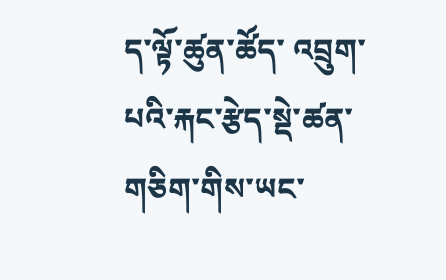ད་ལྟོ་ཚུན་ཚོད་ འབྲུག་པའི་རྐང་རྩེད་སྡེ་ཚན་གཅིག་གིས་ཡང་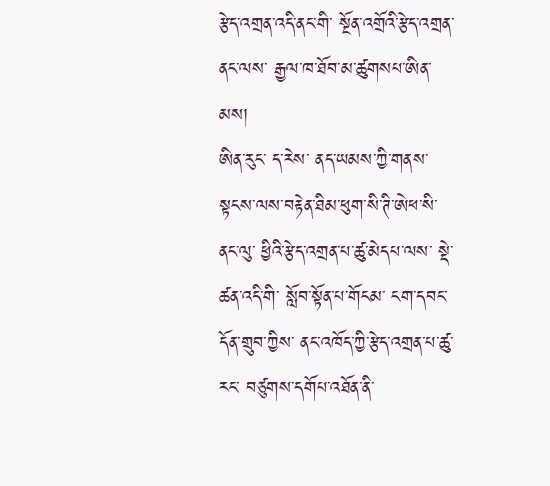རྩེད་འགྲན་འདི་ནང་གི་ སྔོན་འགྲོའི་རྩེད་འགྲན་ནང་ལས་ རྒྱལ་ཁ་ཐོབ་མ་ཚུགསཔ་ཨིན་མས།
ཨིན་རུང་ ད་རེས་ ནད་ཡམས་ཀྱི་གནས་སྟངས་ལས་བརྟེན་ཐིམ་ཕུག་སི་ཊི་ཨེཕ་སི་ནང་ལུ་ ཕྱིའི་རྩེད་འགྲན་པ་ཚུ་མེདཔ་ལས་ སྡེ་ཚན་འདི་གི་ སློབ་སྟོན་པ་གོངམ་ ངག་དབང་དོན་གྲུབ་ཀྱིས་ ནང་འཁོད་ཀྱི་རྩེད་འགྲན་པ་ཚུ་རང་ བཙུགས་དགོཔ་འཐོན་ནི་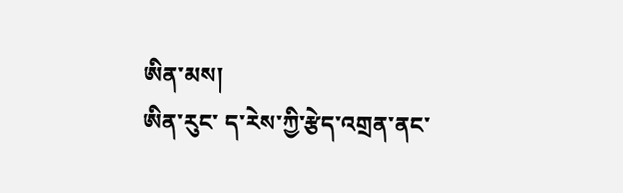ཨིན་མས།
ཨིན་རུང་ ད་རེས་ཀྱི་རྩེད་འགྲན་ནང་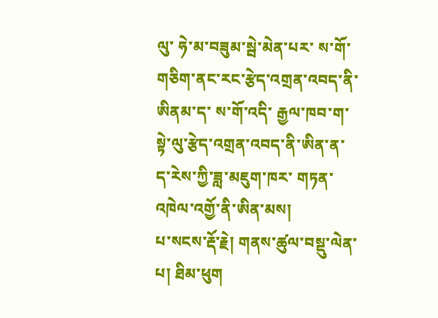ལུ་ ཧེ་མ་བཟུམ་སྦེ་མེན་པར་ ས་གོ་གཅིག་ནང་རང་རྩེད་འགྲན་འབད་ནི་ཨིནམ་ད་ ས་གོ་འདི་ རྒྱལ་ཁབ་ག་སྟེ་ལུ་རྩེད་འགྲན་འབད་ནི་ཨིན་ན་ ད་རེས་ཀྱི་ཟླ་མཇུག་ཁར་ གཏན་འཁེལ་འགྱོ་ནི་ཨིན་མས།
པ་སངས་རྡོ་རྗེ། གནས་ཚུལ་བསྡུ་ལེན་པ། ཐིམ་ཕུག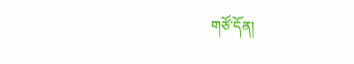གཙོ་དོན།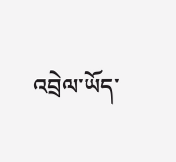འབྲེལ་ཡོད་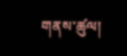གནས་ཚུལ།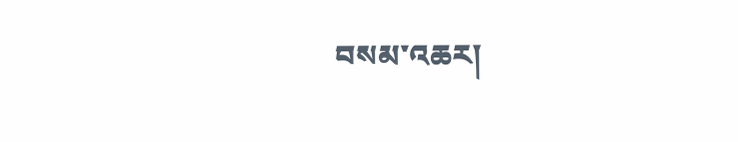བསམ་འཆར།